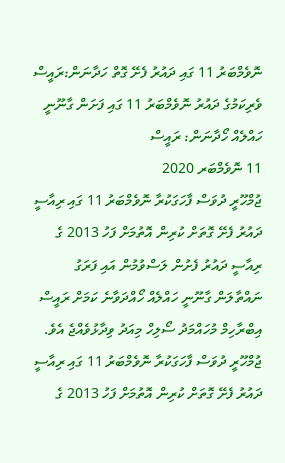ނޮވެމްބަރު 11 ގައި ދައުރު ފެށޭ ގޮތް ހަދާނަން:ރައީސް
ވެރިކަމުގެ ދައުރު ނޮވެމްބަރު 11 ގައި ފަށަން ގާނޫނީ ހައްލެއް ހޯދާނަން: ރައީސް
11 ނޮވެމްބަރ 2020
ޖުމްހޫރީ ދުވަސް ފާހަގަކުރާ ނޮވެމްބަރު 11 ގައި ރިއާސީ ދައުރު ފެށޭ ގޮތަށް ކުރިން އޮތުމަށް ފަހު 2013 ގެ ރިއާސީ ދައުރު ފެށުން ލަސްވުމުން އައި ފަރަގު ނައްތާލަން ގާނޫނީ ހައްލެއް ހޯއްދަވާނެ ކަމަށް ރައީސް އިބްރާހިމް މުހައްމަދު ސޯލިހް މިއަދު ވިދާޅުވެއްޖެ އެވެ.
ޖުމްހޫރީ ދުވަސް ފާހަގަކުރާ ނޮވެމްބަރު 11 ގައި ރިއާސީ ދައުރު ފެށޭ ގޮތަށް ކުރިން އޮތުމަށް ފަހު 2013 ގެ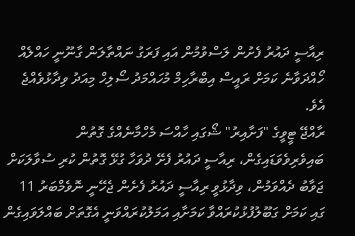ރިއާސީ ދައުރު ފެށުން ލަސްވުމުން އައި ފަރަގު ނައްތާލަން ގާނޫނީ ހައްލެއް ހޯއްދަވާނެ ކަމަށް ރައީސް އިބްރާހިމް މުހައްމަދު ސޯލިހް މިއަދު ވިދާޅުވެއްޖެ އެވެ.
ރާއްޖޭ ޓީވީގެ "ފަށާއިރު" ޝޯގައި ހާއްސަ މެހްމާނެއްގެ ގޮތުން ބައިވެރިވެވަޑައިގެން، ރިއާސީ ދައުރު ފެށޭ ދުވަހާ ގުޅޭ ގޮތުން ކުރި ސުވާލަކަށް ޖަވާބު ދެއްވަމުން، ވިދާޅުވީ ރިއާސީ ދައުރު ފެށެން ޖެހޭނީ ނޮވެމްބަރު 11 ގައި ކަމަށް ގަބޫލުފުޅުކުރައްވާ ކަމަށާއި އަމަލުކުރައްވަނީ އެގޮތަށް ބައްލަވައިގެން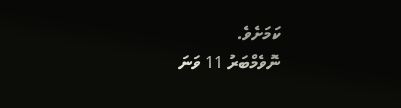ކަމަށެވެ.
ނޮވެމްބަރު 11 ވަނަ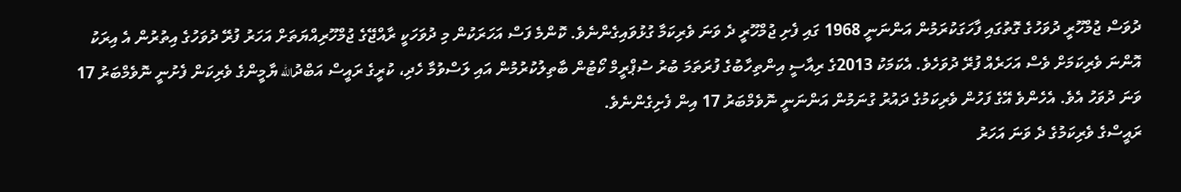ދުވަސް ޖުމްހޫރީ ދުވަހުގެ ގޮތުގައި ފާހަގަކުރަމުން އަންނަނީ 1968 ގައި ފެށި ޖުމްހޫރީ ދެ ވަނަ ވެރިކަމާ ގުޅުވައިގެންނެވެ. ކޮންމެ ފަސް އަހަރަކުން މި ދުވަހަކީ ރާއްޖޭގެ ޖުމްހޫރިއްޔަތަށް އަހަރު ފުރޭ ދުވަހުގެ އިތުރުން އެ އިރަކު އޮންނަ ވެރިކަމަށް ވެސް އަހަރެއް ފުރޭ ދުވަހެވެ. އެކަމަކު 2013ގެ ރިއާސީ އިންތިހާބުގެ ފުރަތަމަ ބުރު ސުޕްރީމް ކޯޓުން ބާތިލުކުރުމުން އައި ލަސްވުމާ ހެދި، ކުރީގެ ރައީސް އަބްދުالله ޔާމީންގެ ވެރިކަން ފެށުނީ ނޮވެމްބަރު 17 ވަނަ ދުވަހު އެވެ. އެހެންވެ އޭގެ ފަހުން ވެރިކަމުގެ ދައުރު ގުނަމުން އަންނަނީ ނޮވެމްބަރު 17 އިން ފެށިގެންނެވެ.
ރައީސްގެ ވެރިކަމުގެ ދެ ވަނަ އަހަރު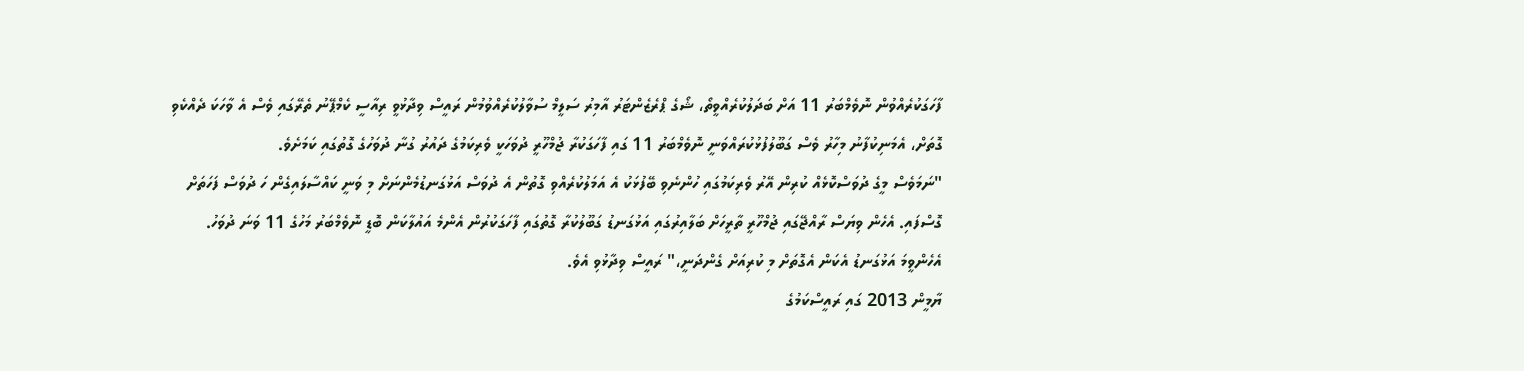ފާހަގަކުރެއްވުން ނޮވެމްބަރު 11 އަށް ބަދަލުކުރެއްވީތޯ، ޝޯގެ ޕްރެޒެންޓަރު އާމިރު ސަލީމް ސުވާލުކުރެއްވުމުން ރައީސް ވިދާޅުވީ ރިއާސީ ކެމްޕޭނު ތެރޭގައި ވެސް އެ ވާހަކަ ދެއްކެވި ގޮތަށް، އެމަނިކުފާނު މިހާރު ވެސް ގަބޫލުފުޅުކުރައްވަނީ ނޮވެމްބަރު 11 ގައި ފާހަގަކުރާ ޖުމްހޫރީ ދުވަހަކީ ވެރިކަމުގެ ދައުރު ގުނާ ދުވަހުގެ ގޮތުގައި ކަމަށެވެ.
"ނަމަވެސް މީގެ ދުވަސްކޮޅެއް ކުރިން އޭރު ވެރިކަމުގައި ހުންނެވި ބޭފުޅަކު އެ އަމަލުކުރެއްވި ގޮތުން އެ ދުވަސް އަޅުގަނޑުމެންނަށް މި ވަނީ ކައްސާލައިގެން ހަ ދުވަސް ފަހަތަށް ގޮސްފައި. އެހެން ވިޔަސް ރާއްޖޭގައި ޖުމްހޫރީ ތާރީހަށް ބަލާއިރުގައި އަޅުގަނޑު ގަބޫލުކުރާ ގޮތުގައި ފާހަގަކުރުން އެންމެ އައުލާކަން ބޮޑީ ނޮވެމްބަރު މަހުގެ 11 ވަނަ ދުވަހު. އެހެންވީމަ އަޅުގަނޑު އެކަން އެގޮތަށް މި ކުރިއަށް ގެންދަނީ،" ރައީސް ވިދާޅުވި އެވެ.
ޔާމީން 2013 ގައި ރައީސްކަމުގެ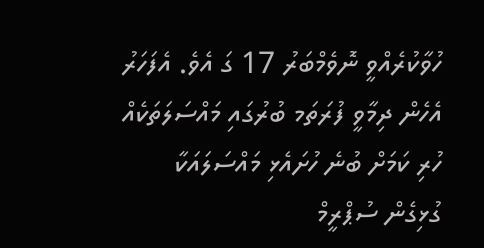ހުވާކުރެއްވީ ނޮވެމްބަރު 17 ގަ އެވެ. އެފަހަރު އެހެން ދިމާވީ ފުރަތަމ ބުރުގައި މައްސަލަތަކެއް ހުރި ކަމަށް ބުނެ ހުށައެޅި މައްސަލައަކާ ގުޅިގެން ސުޕްރީމް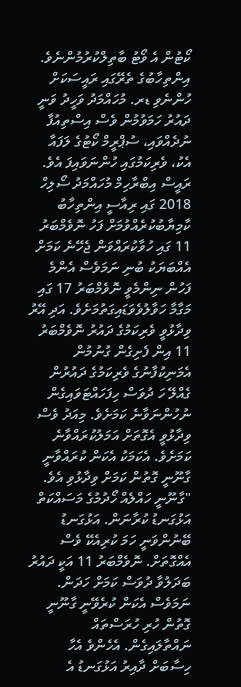ކޯޓުން އެ ވޯޓު ބާތިލްކުރުމުންނެވެ. އިންތިހާބުގެ ތެރޭގައި ރައީސަކަށް ހުންނެވި ޑރ. މުހައްމަދު ވަހީދު ވަނީ ދައުރު ހަމަވުމުން ވެސް އިސްތިއުފާ ނުދެއްވައި، ސުޕްރީމް ކޯޓުގެ ލަފައާ އެކު، ވެރިކަމުގައި ހުންނަވައިފަ އެވެ.
ރައީސް އިބްރާހިމް މުހައްމަދު ސޯލިހް 2018 ގައި ރިއާސީ އިންތިހާބު ކާމިޔާބުކުރެއްވުމަށް ފަހު ނޮވެމްބަރު 11 ގައި ހުވާކުރައްވަން ޖެހޭނެ ކަމަށް އެއްބަޔަކު ބުނި ނަމަވެސް އެންމެ ފަހުން ނިންމެވީ ނޮވެމްބަރު 17 ގައި މަގާމާ ހަވާލުވެވަޑައިގަތުމަށެވެ. އަދި އޭރު ވިދާޅުވީ ވެރިކަމުގެ ދައުރު ނޮވެމްބަރު 11 އިން ފެށިގެން ގުނުމުން އެމަނިކުފާނުގެ ވެރިކަމުގެ ދައުރުން ގެއްލޭ ހަ ދުވަސް ހިފަހައްޓަވައިގެން ނުހުންނަވާނެ ކަމަށެވެ. މިއަދު ވެސް ވިދާޅުވީ އެގޮތަށް އަމަލުކުރައްވާނެ ކަމަށެވެ. އެކަމަކު އެކަން ކުރައްވާނީ ގާނޫނީ ގޮތުން ކަމަށް ވިދާޅުވި އެވެ.
"ގާނޫނީ ހައްލެއް ހޯދުމުގެ މަސައްކަތް އަޅުގަނޑު ކުރާނަން. އަޅުގަނޑު ބޭނުންވަނީ ހަމަ ކުރިއެކޭ ވެސް އެއްގޮތަށް. ނޮވެމްބަރު 11 އަކީ ދައުރު ބަދަލުވާ ދުވަސް ކަމަށް ހަދަން. ނަމަވެސް އެކަން ކުރެވޭނީ ގާނޫނީ ގޮތުން ހުރި ހުރަސްތައް ނައްތާލައިގެން. އެހެންވެ އެހާ ހިސާބަށް ދާއިރު އަޅުގަނޑު އެ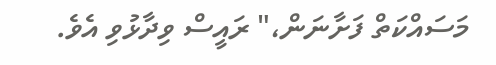މަސައްކަތް ފަށާނަން،" ރައީސް ވިދާޅުވި އެވެ.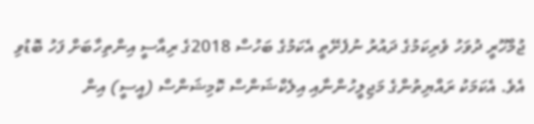ޖުމްހޫރީ ދުވަހު ވެރިކަމުގެ ދައުރު ނުފެށޭތީ އެކަމުގެ ބަހުސް 2018ގެ ރިއާސީ އިންތިހާބަށް ފަހު ބޮޑުވި އެވެ. އެކަމަކު ރައްޔިތުންގެ މަޖިލީހުންނާއި އިލެކްޝަންސް ކޮމިޝަންސް (އީސީ) އިން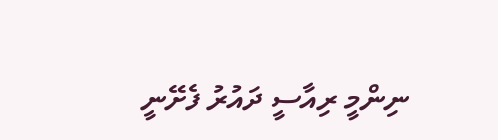ނިންމީ ރިއާސީ ދައުރު ފެށޭނީ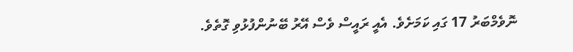ނޮވެމްބަރު 17 ގައި ކަމަށެވެ. އެއީ ރައީސް ވެސް އޭރު ބޭނުންފުޅުވި ގޮތެވެ.